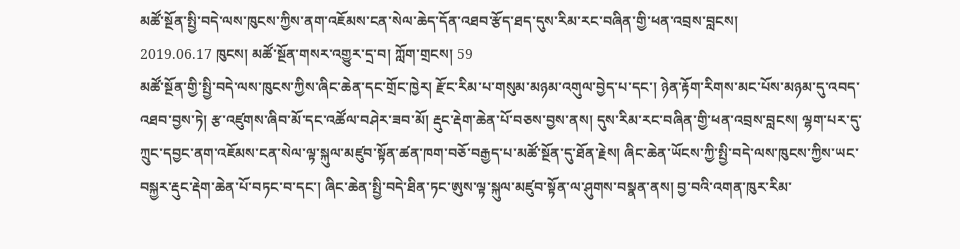མཚོ་སྔོན་སྤྱི་བདེ་ལས་ཁུངས་ཀྱིས་ནག་འཇོམས་ངན་སེལ་ཆེད་དོན་འཐབ་རྩོད་ཐད་དུས་རིམ་རང་བཞིན་གྱི་ཕན་འབྲས་བླངས།
2019.06.17 ཁུངས། མཚོ་སྔོན་གསར་འགྱུར་དྲ་བ། ཀློག་གྲངས། 59
མཚོ་སྔོན་གྱི་སྤྱི་བདེ་ལས་ཁུངས་ཀྱིས་ཞིང་ཆེན་དང་གྲོང་ཁྱེར། རྫོང་རིམ་པ་གསུམ་མཉམ་འགུལ་བྱེད་པ་དང་། ཉེན་རྟོག་རིགས་མང་པོས་མཉམ་དུ་འབད་འཐབ་བྱས་ཏེ། རྩ་འཛུགས་ཞིབ་མོ་དང་འཚོལ་བཤེར་ཟབ་མོ། རྡུང་རྡེག་ཆེན་པོ་བཅས་བྱས་ནས། དུས་རིམ་རང་བཞིན་གྱི་ཕན་འབྲས་བླངས། ལྷག་པར་དུ་ཀྲུང་དབྱང་ནག་འཇོམས་ངན་སེལ་ལྟ་སྐུལ་མཛུབ་སྟོན་ཚན་ཁག་བཅོ་བརྒྱད་པ་མཚོ་སྔོན་དུ་ཐོན་རྗེས། ཞིང་ཆེན་ཡོངས་ཀྱི་སྤྱི་བདེ་ལས་ཁུངས་ཀྱིས་ཡང་བསྐྱར་རྡུང་རྡེག་ཆེན་པོ་བཏང་བ་དང་། ཞིང་ཆེན་སྤྱི་བདེ་ཐིན་ཏང་ཨུས་ལྟ་སྐུལ་མཛུབ་སྟོན་ལ་ཤུགས་བསྣན་ནས། བྱ་བའི་འགན་ཁུར་རིམ་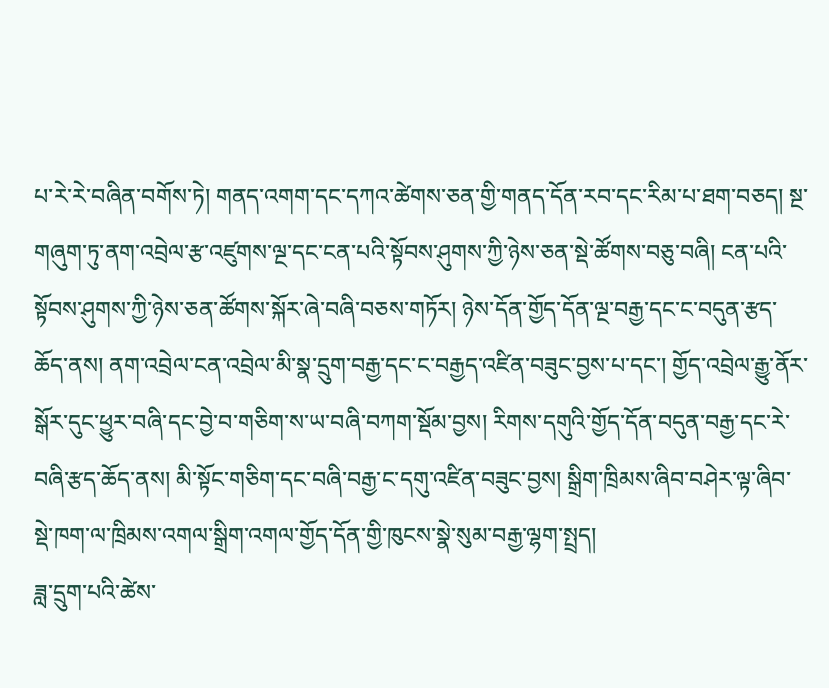པ་རེ་རེ་བཞིན་བགོས་ཏེ། གནད་འགག་དང་དཀའ་ཚེགས་ཅན་གྱི་གནད་དོན་རབ་དང་རིམ་པ་ཐག་བཅད། སྔ་གཞུག་ཏུ་ནག་འབྲེལ་རྩ་འཛུགས་ལྔ་དང་ངན་པའི་སྟོབས་ཤུགས་ཀྱི་ཉེས་ཅན་སྡེ་ཚོགས་བཅུ་བཞི། ངན་པའི་སྟོབས་ཤུགས་ཀྱི་ཉེས་ཅན་ཚོགས་སྐོར་ཞེ་བཞི་བཅས་གཏོར། ཉེས་དོན་གྱོད་དོན་ལྔ་བརྒྱ་དང་ང་བདུན་རྩད་ཆོད་ནས། ནག་འབྲེལ་ངན་འབྲེལ་མི་སྣ་དྲུག་བརྒྱ་དང་ང་བརྒྱད་འཛིན་བཟུང་བྱས་པ་དང་། གྱོད་འབྲེལ་རྒྱུ་ནོར་སྒོར་དུང་ཕྱུར་བཞི་དང་བྱེ་བ་གཅིག་ས་ཡ་བཞི་བཀག་སྡོམ་བྱས། རིགས་དགུའི་གྱོད་དོན་བདུན་བརྒྱ་དང་རེ་བཞི་རྩད་ཆོད་ནས། མི་སྟོང་གཅིག་དང་བཞི་བརྒྱ་ང་དགུ་འཛིན་བཟུང་བྱས། སྒྲིག་ཁྲིམས་ཞིབ་བཤེར་ལྟ་ཞིབ་སྡེ་ཁག་ལ་ཁྲིམས་འགལ་སྒྲིག་འགལ་གྱོད་དོན་གྱི་ཁུངས་སྣེ་སུམ་བརྒྱ་ལྷག་སྤྲད།
ཟླ་དྲུག་པའི་ཚེས་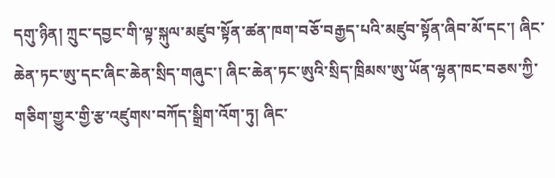དགུ་ཉིན། ཀྲུང་དབྱང་གི་ལྟ་སྐུལ་མཛུབ་སྟོན་ཚན་ཁག་བཅོ་བརྒྱད་པའི་མཛུབ་སྟོན་ཞིབ་མོ་དང་། ཞིང་ཆེན་ཏང་ཨུ་དང་ཞིང་ཆེན་སྲིད་གཞུང་། ཞིང་ཆེན་ཏང་ཨུའི་སྲིད་ཁྲིམས་ཨུ་ཡོན་ལྷན་ཁང་བཅས་ཀྱི་གཅིག་གྱུར་གྱི་རྩ་འཛུགས་བཀོད་སྒྲིག་འོག་ཏུ། ཞིང་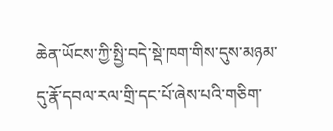ཆེན་ཡོངས་ཀྱི་སྤྱི་བདེ་སྡེ་ཁག་གིས་དུས་མཉམ་དུ་རྣོ་དབལ་རལ་གྲི་དང་པོ་ཞེས་པའི་གཅིག་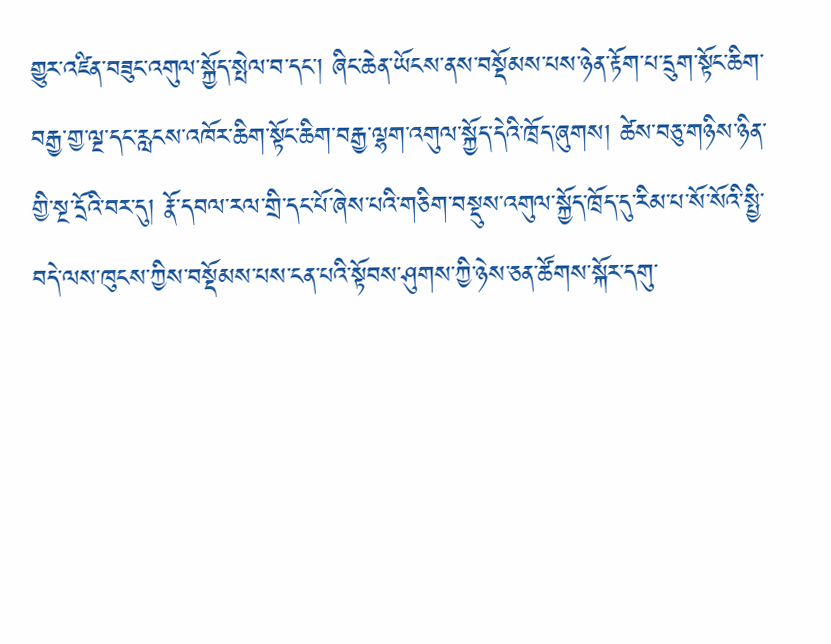གྱུར་འཛིན་བཟུང་འགུལ་སྐྱོད་སྤེལ་བ་དང་། ཞིང་ཆེན་ཡོངས་ནས་བསྡོམས་པས་ཉེན་རྟོག་པ་དྲུག་སྟོང་ཆིག་བརྒྱ་གྱ་ལྔ་དང་རླངས་འཁོར་ཆིག་སྟོང་ཆིག་བརྒྱ་ལྷག་འགུལ་སྐྱོད་དེའི་ཁྲོད་ཞུགས། ཚེས་བཅུ་གཉིས་ཉིན་གྱི་སྔ་དྲོའི་བར་དུ། རྣོ་དབལ་རལ་གྲི་དང་པོ་ཞེས་པའི་གཅིག་བསྡུས་འགུལ་སྐྱོད་ཁྲོད་དུ་རིམ་པ་སོ་སོའི་སྤྱི་བདེ་ལས་ཁུངས་ཀྱིས་བསྡོམས་པས་ངན་པའི་སྟོབས་ཤུགས་ཀྱི་ཉེས་ཅན་ཚོགས་སྐོར་དགུ་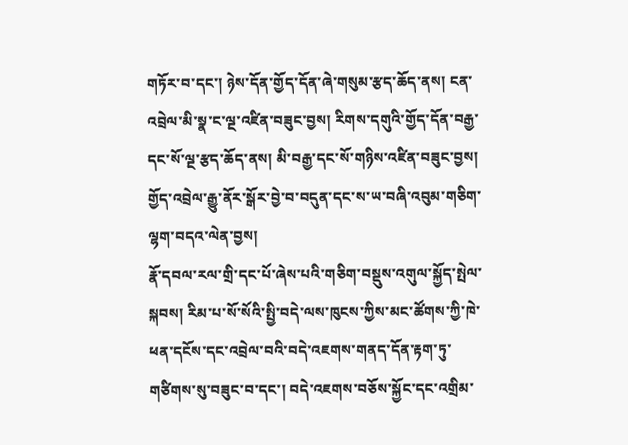གཏོར་བ་དང་། ཉེས་དོན་གྱོད་དོན་ཞེ་གསུམ་རྩད་ཆོད་ནས། ངན་འབྲེལ་མི་སྣ་ང་ལྔ་འཛིན་བཟུང་བྱས། རིགས་དགུའི་གྱོད་དོན་བརྒྱ་དང་སོ་ལྔ་རྩད་ཆོད་ནས། མི་བརྒྱ་དང་སོ་གཉིས་འཛིན་བཟུང་བྱས། གྱོད་འབྲེལ་རྒྱུ་ནོར་སྒོར་བྱེ་བ་བདུན་དང་ས་ཡ་བཞི་འབུམ་གཅིག་ལྷག་བདའ་ལེན་བྱས།
རྣོ་དབལ་རལ་གྲི་དང་པོ་ཞེས་པའི་གཅིག་བསྡུས་འགུལ་སྐྱོད་སྤེལ་སྐབས། རིམ་པ་སོ་སོའི་སྤྱི་བདེ་ལས་ཁུངས་ཀྱིས་མང་ཚོགས་ཀྱི་ཁེ་ཕན་དངོས་དང་འབྲེལ་བའི་བདེ་འཇགས་གནད་དོན་རྟག་ཏུ་གཙིགས་སུ་བཟུང་བ་དང་། བདེ་འཇགས་བཅོས་སྐྱོང་དང་འགྲིམ་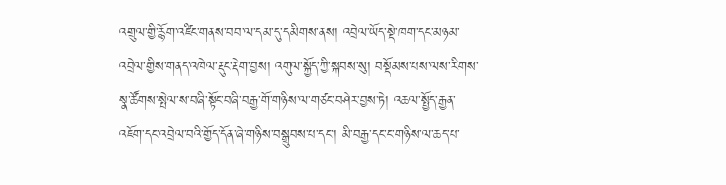འགྲུལ་གྱི་རྙོག་འཛིང་གནས་བབ་ལ་དམ་དུ་དམིགས་ནས། འབྲེལ་ཡོད་སྡེ་ཁག་དང་མཉམ་འབྲེལ་གྱིས་གནད་འཁེལ་རྡུང་རྡེག་བྱས། འགུལ་སྐྱོད་ཀྱི་སྐབས་སུ། བསྡོམས་པས་ལས་རིགས་སྣ་ཚོགས་སྤེལ་ས་བཞི་སྟོང་བཞི་བརྒྱ་གོ་གཉིས་ལ་གཙང་བཤེར་བྱས་ཏེ། འཆལ་སྤྱོད་རྒྱན་འཇོག་དང་འབྲེལ་བའི་གྱོད་དོན་ཞེ་གཉིས་བསྒྲུབས་པ་དང་། མི་བརྒྱ་དང་ང་གཉིས་ལ་ཆད་པ་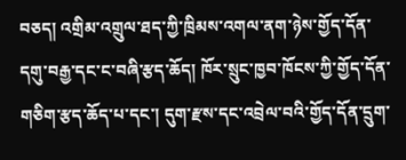བཅད། འགྲིམ་འགྲུལ་ཐད་ཀྱི་ཁྲིམས་འགལ་ནག་ཉེས་གྱོད་དོན་དགུ་བརྒྱ་དང་ང་བཞི་རྩད་ཆོད། ཁོར་སྲུང་ཁྱབ་ཁོངས་ཀྱི་གྱོད་དོན་གཅིག་རྩད་ཆོད་པ་དང་། དུག་རྫས་དང་འབྲེལ་བའི་གྱོད་དོན་དྲུག་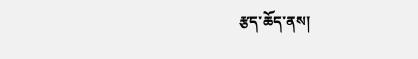རྩད་ཆོད་ནས།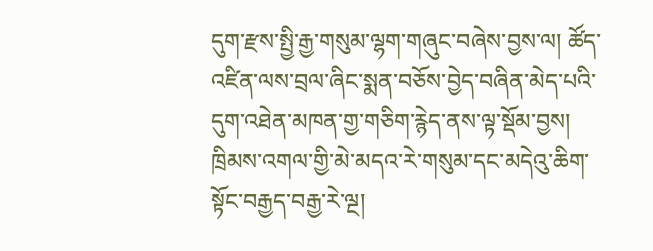དུག་རྫས་སྤྱི་རྒྱ་གསུམ་ལྷག་གཞུང་བཞེས་བྱས་ལ། ཚོད་འཛིན་ལས་བྲལ་ཞིང་སྨན་བཅོས་བྱེད་བཞིན་མེད་པའི་དུག་འཐེན་མཁན་གྱ་གཅིག་རྙེད་ནས་ལྟ་སྡོམ་བྱས། ཁྲིམས་འགལ་གྱི་མེ་མདའ་རེ་གསུམ་དང་མདེའུ་ཆིག་སྟོང་བརྒྱད་བརྒྱ་རེ་ལྔ།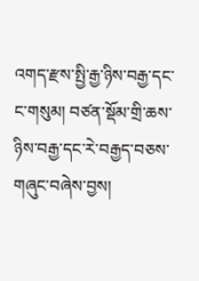འགད་རྫས་སྤྱི་རྒྱ་ཉིས་བརྒྱ་དང་ང་གསུམ། བཙན་སྡོམ་གྲི་ཆས་ཉིས་བརྒྱ་དང་རེ་བརྒྱད་བཅས་གཞུང་བཞེས་བྱས།